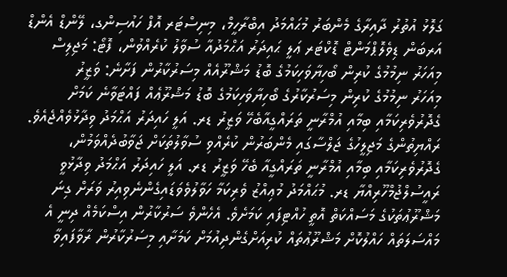ގަލޮޅު އުތުރު ދާއިރާގެ މެންބަރު މުޙައްމަދު އިބްރާހީމް، މިނިސްޓަރ އޮފް ހައުސިންގ، ލޭންޑް އެންޑް އަރބަން ޑިވެލޮޕްމަންޓް ޑޮކްޓަރ ޢަލީ ޙައިދަރު އަޙްމަދުއާ ސުވާލު ކުރެއްވުން، ފޮޓޯ: މަޖިލިސް
މިއަހަރު ނިމުމުގެ ކުރިން ބޯހިޔާވަހިކަމުގެ ބޮޑު މަޝްރޫއެއް މިސަރުކާރުން ފަށާނެ: ވަޒީރު
މިއަހަރު ނިމުމުގެ ކުރިން މިސަރުކާރުގެ ބޯހިޔާވަހިކަމުގެ ބޮޑު މަޝްރޫޢެއް ފައްޓަވާނެ ކަމަށް ގެދޮރުވެރިކަމާއި ބިމާއި އުމްރާނީ ތަރައްގީއާބެހޭ ވަޒީރު ޑރ. އަލީ ހައިދަރު އަޙްމަދު ވިދާޅުވެއްޖެއެވެ.
ރައްޔިތުންގެ މަޖިލީހުގެ ޖަލްސާގައި މެންބަރުން ކުރެއްވި ސުވާލުތަކަށް ޖަވާބުދެއްވަމުން، ގެދޮރުވެރިކަމާއި ބިމާއި އުމްރާނީ ތަރައްގީއާ ބެހޭ ވަޒީރު ޑރ. އަލީ ހައިދަރު އަޙްމަދު ވިދާޅުވީ ރައީސުލްޖުމްހޫރިއްޔާ ޑރ. މުޙައްމަދު މުޢިއްޒު ވެރިކަމާ ހަވާލުވެވަޑައިގެންނެވިއިރު ވަރަށް ގިނަ މަޝްރޫޢުތަކުގެ މަސައްކަތް އޮތީ ހުއްޓިފައި ކަމަށެވެ. އެހެންވެ ސަރުކާރުން އިސްކަމެއް ދިނީ އެ މައްސަލަތައް ހައްލުކޮށް މަޝްރޫޢުތައް ކުރިއަށްގެންދިއުމަށް ކަމަށާއި މިސަރުކާރުން ރާވާފައިވާ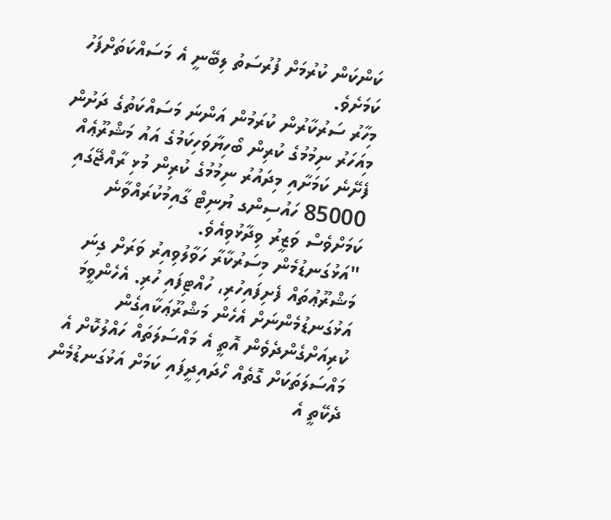ކަންކަން ކުރުމަށް ފުރުސަތު ލިބޭނީ އެ މަސައްކަތަށްފަހު ކަމަށެވެ.
މިހާރު ސަރުކާރުން ކުރަމުން އަންނަ މަސައްކަތުގެ ދަށުން މިއަހަރު ނިމުމުގެ ކުރިން ބޯހިޔާވަހިކަމުގެ އައު މަޝްރޫޢެއް ފެށޭނެ ކަމަށާއި މިދައުރު ނިމުމުގެ ކުރިން މުޅި ރާއްޖޭގައި 85000 ހައުސިންގ ޔުނިޓް ގާއިމުކުރައްވާނެ ކަމަށްވެސް ވަޒީރު ވިދާޅުވިއެވެ.
"އަޅުގަނޑުމެން މިސަރުކާރާ ހަވާލުވިއިރު ވަރަށް ގިނަ މަޝްރޫޢުތައް ފެށިފައިހުރި، ހުއްޓިފައި ހުރި. އެހެންވީމަ އަޅުގަނޑުމެންނަށް އެހެން މަޝްރޫޢަކާއިގެން ކުރިއަށްގެންދެވެން އޮތީ އެ މައްސަލަތައް ހައްލުކޮށް އެ މައްސަލަތަކަށް ގޮތެއް ހޯދައިދީފައި ކަމަށް އަޅުގަނޑުމެން ދެކޭތީ އެ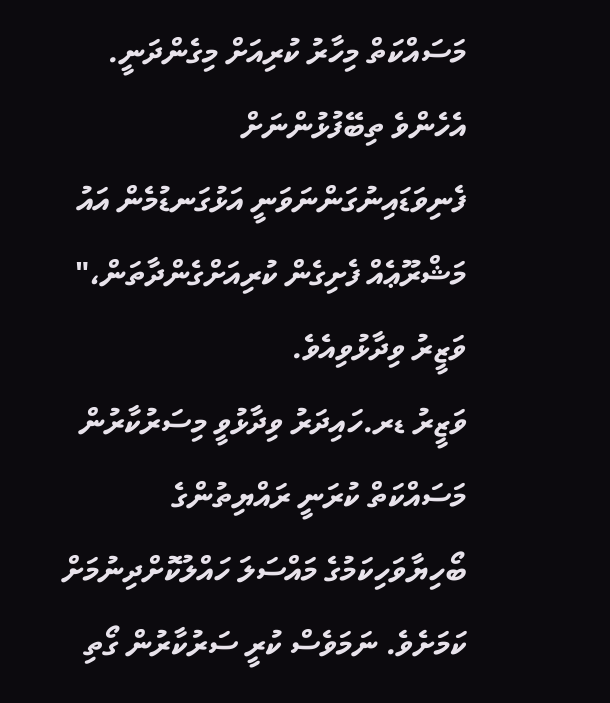މަސައްކަތް މިހާރު ކުރިއަށް މިގެންދަނީ. އެހެންވެ ތިބޭފުޅުންނަށް ފެނިވަޑައިނުގަންނަވަނީ އަޅުގަނޑުމެން އައު މަޝްރޫޢެއް ފެށިގެން ކުރިއަށްގެންދާތަން،" ވަޒީރު ވިދާޅުވިއެވެ.
ވަޒީރު ޑރ.ހައިދަރު ވިދާޅުވީ މިސަރުކާރުން މަސައްކަތް ކުރަނީ ރައްޔިތުންގެ ބޯހިޔާވަހިކަމުގެ މައްސަލަ ހައްލުކޮށްދިނުމަށް ކަމަށެވެ. ނަމަވެސް ކުރީ ސަރުކާރުން ގޯތި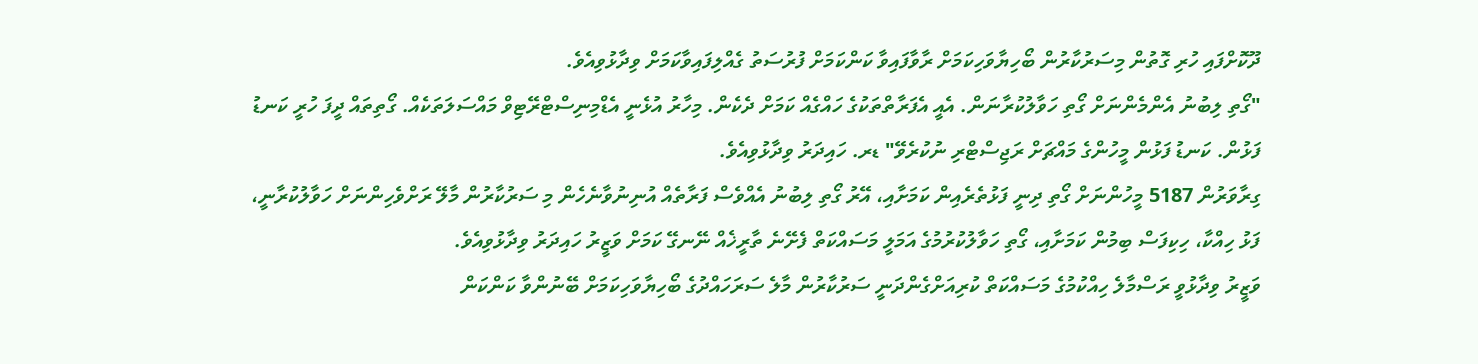ދޫކޮށްފައި ހުރި ގޮތުން މިސަރުކާރުން ބޯހިޔާވަހިކަމަށް ރާވާފައިވާ ކަންކަމަށް ފުރުސަތު ގެއްލިފައިވާކަމަށް ވިދާޅުވިއެވެ.
"ގޯތި ލިބުނު އެންމެންނަށް ގޯތި ހަވާލުކުރާނަން. އެއީ އެފަރާތްތަކުގެ ހައްގެއް ކަމަށް ދެކެން. މިހާރު އުޅެނީ އެޑްމިނިސްޓްރޭޓިވް މައްސަލަތަކެއް. ގޯތިތައް ދީފަ ހުރީ ކަނޑު ފަޅުން. ކަނޑު ފަޅުން މީހުންގެ މައްޗަށް ރަޖިސްޓްރި ނުކުރެވޭ" ޑރ. ހައިދަރު ވިދާޅުވިއެވެ.
ގިރާވަރުން 5187 މީހުންނަށް ގޯތި ދިނީ ފަޅުތެރެއިން ކަމަށާއި، އޭރު ގޯތި ލިބުނު އެއްވެސް ފަރާތެއް އުނިނުވާނެހެން މި ސަރުކާރުން މާލޭ ރަށްވެހިންނަށް ހަވާލުކުރާނީ، ފަޅު ހިއްކާ، ހިކިފަސް ބިމުން ކަމަށާއި، ގޯތި ހަވާލުކުރުމުގެ އަމަލީ މަސައްކަތް ފެށޭނެ ތާރީޚެއް ނޭނގޭ ކަމަށް ވަޒީރު ހައިދަރު ވިދާޅުވިއެވެ.
ވަޒީރު ވިދާޅުވީ ރަސްމާލެ ހިއްކުމުގެ މަސައްކަތް ކުރިއަށްގެންދަނީ ސަރުކާރުން މާލެ ސަރަހައްދުގެ ބޯހިޔާވަހިކަމަށް ބޭނުންވާ ކަންކަން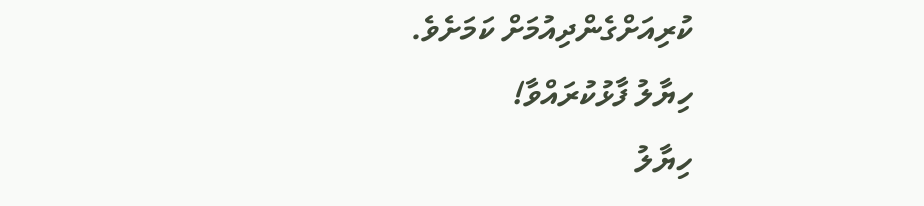ކުރިއަށްގެންދިއުމަށް ކަމަށެވެ.
ހިޔާލު ފާޅުކުރައްވާ!
ހިޔާލު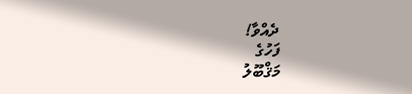ދެއްވާ!
ފަހުގެ
މަޤްބޫލު